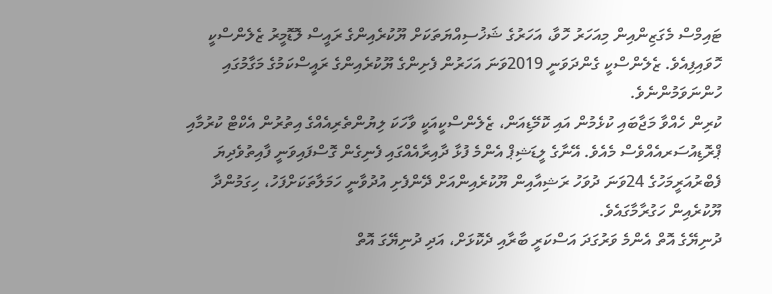ޓައިމްސް މެގަޒިންއިން މިއަހަރު ހޮވާ، އަހަރުގެ ޝަޚުސިއްޔަތަކަށް ޔޫކުރެއިންގެ ރައީސް ލޮޑޮމީރު ޒެލެންސްކީ ހޮވައިފިއެވެ. ޒެލެންސްކީ ގެންދަވަނީ 2019ވަނަ އަހަރުން ފެށިންގެ ޔޫކުރެއިންގެ ރައީސްކަމުގެ މަގާމުގައި ހުންނަވަމުންނެވެ.
ކުރިން ހެއްވާ މަޖާބައި ކުޅެމުން އައި ކޮމޭޑިއަން، ޒެލެންސްކީއަކީ ވާހަކަ ލިޔުންތެރިއެއްގެ އިތުރުން އެކްޓް ކުރުމާއި ޕްރޮޑިއުސަރއެއްވެސް މެއެވެ. އޭނާގެ ލީޑަޝިޕް އެންމެ ފުޅާ ދާއިރާއެއްގައި ފެނިގެން ގޮސްފައިވަނީ ފާއިތުވެދިޔަ ފެބްރުއަރީމަހުގެ 24ވަނަ ދުވަހު ރަޝިއާއިން ޔޫކުރެއިންއަށް ދޭންފެށި އުދުވާނީ ހަމަލާތަކަށްފަހު، ހިގަމުންދާ ޔޫކުރެއިން ހަގުރާމާގައެވެ.
ދުނިޔޭގެ އޮތް އެންމެ ވަރުގަދަ އަސްކަރީ ބާރާއި ދެކޮޅަށް، އަދި ދުނިޔޭގަ އޮތް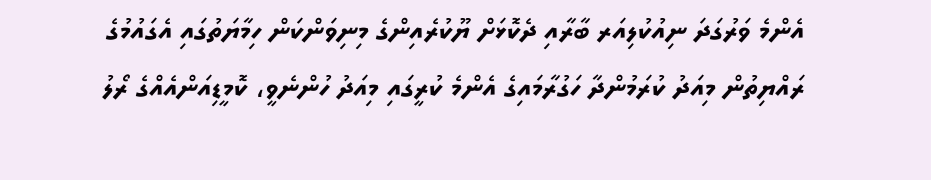އެންމެ ވަރުގަދަ ނިއުކުލިއަރ ބާރާއި ދެކޮޅަށް ޔޫކުރެއިންގެ މިނިވަންކަން ހިމާޔަތުގައި އެގައުމުގެ ރައްޔިތުން މިއަދު ކުރަމުންދާ ހަގުރާމައިގެ އެންމެ ކުރީގައި މިއަދު ހުންނެވީ، ކޮމީޑިއަންއެއްގެ ރޯލު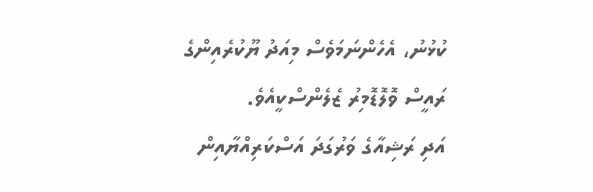ކުޅުނު، އެހެންނަމަވެސް މިއަދު ޔޫކުރެއިންގެ ރައީސް ވޮލޮޑޮމިރު ޒެލެންސްކީއެވެ.
އަދި ރަޝިއާގެ ވަރުގަދަ އަސްކަރިއްޔާއިން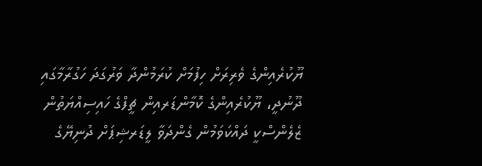ޔޫކުރެއިންގެ ވެރިރަށް ހިފުމަށް ކުރަމުންދާ ވަރުގަދަ ހަގުރާމާގައި ދޫނުދީ، ޔޫކުރެއިންގެ ކޮމާންޑަރއިން ޗީފްގެ ހައިސިއްޔަތުން ޒެލެންސްކީ ދައްކަވަމުން ގެންދަވާ ލީޑަރޝިޕަށް ދުނިޔޭގެ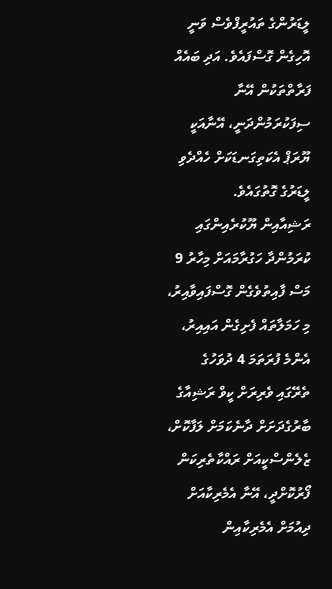ލީޑަރުންގެ ތައުރީފްވެސް ވަނީ އޮހިގެން ގޮސްފައެވެ. އަދި ބައެއް ފަރާތްތަކުން އޭނާ ސިފަކުރަމުންދަނީ، އޭނާއަކީ ޔޫރަޕް އެކަތިގަނޑަކަށް ހެއްދެވި ލީޑަރުގެ ގޮތުގައެވެ.
ރަޝިއާއިން ޔޫކުރެއިންގައި ކުރަމުންދާ ހަގުރާމައަށް މިހާރު 9 މަސް ފާއިތުވެގެން ގޮސްފައިވާއިރު، މި ހަމަލާތައް ފެށިގެން އައިއިރު، އެންމެ ފުރަތަމަ 4 ދުވަހުގެ ތެރޭގައި ވެރިރަށް ކީވް ރަޝިއާގެ ބާރުގެދަށަށް ދާނެކަމަށް ލަފާކޮށް، ޒެލެންސްކީއަށް ރައްކާތެރިކަން ފޯރުކޮށްދީ، އޭނާ އެމެރިކާއަށް ދިއުމަށް އެމެރިކާއިން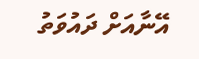އޭނާއަށް ދައުވަތު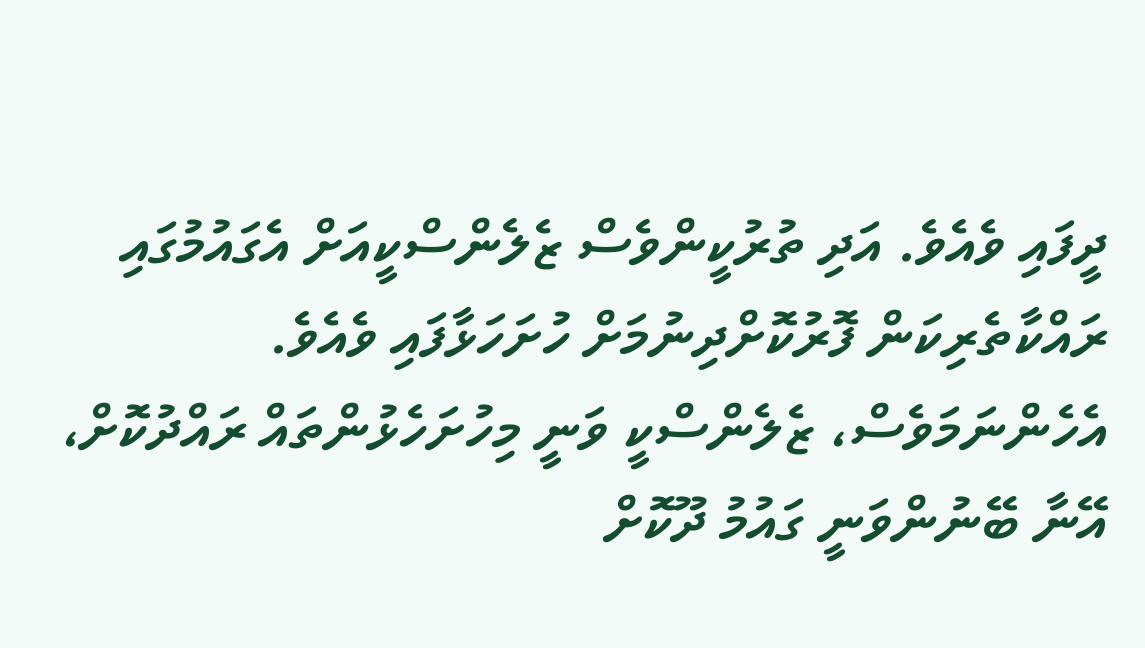ދީފައި ވެއެވެ. އަދި ތުރުކީންވެސް ޒެލެންސްކީއަށް އެގައުމުގައި ރައްކާތެރިކަން ފޮރުކޮށްދިނުމަށް ހުށަހަޅާފައި ވެއެވެ.
އެހެންނަމަވެސް، ޒެލެންސްކީ ވަނީ މިހުށަހެޅުންތައް ރައްދުކޮށް، އޭނާ ބޭނުންވަނީ ގައުމު ދޫކޮށް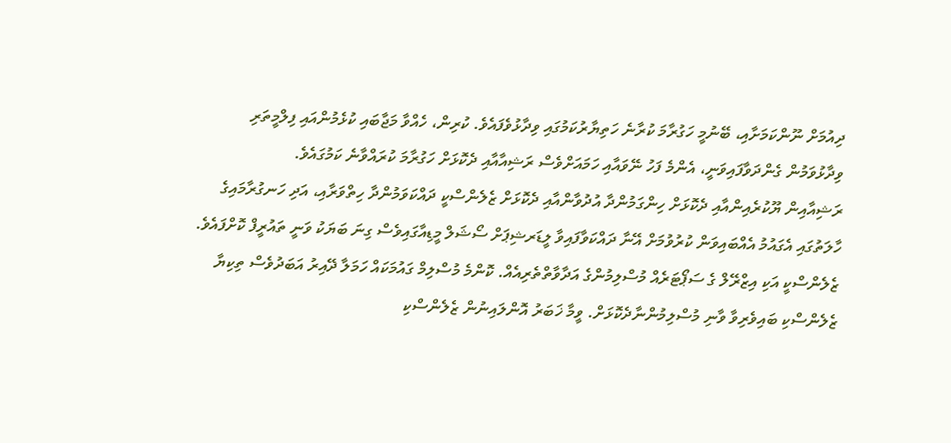ދިއުމަށް ނޫންކަމަށާއި، ބޭނުމީ ހަގުރާމަ ކުރާނެ ހަތިޔާރުކަމުގައި ވިދާޅުވެފައެވެ. ކުރިން، ހެއްވާ މަޖާބައި ކުޅެމުންއައި ފިލްމީތަރި ވިދާޅުވަމުން ގެންދަވާފައިވަނީ، އެންމެ ފަހު ނޭވައާއި ހަމައަށްވެސް ރަޝިއާއާއި ދެކޮޅަށް ހަގުރާމަ ކުރައްވާނެ ކަމުގައެވެ.
ރަޝިއާއިން ޔޫކުރެއިންއާއި ދެކޮޅަށް ހިންގަމުންދާ އުދުވާންއާއި ދެކޮޅަށް ޒެލެންސްކީ ދައްކަވަމުންދާ ހިތްވަރާއި، އަދި ހަނގުރާމައިގެ ހާލަތުގައި އެގައުމު އެއްބައިވަން ކުރުވުމަށް އޭނާ ދައްކަވާފައިވާ ލީޑަރޝިޕަށް ސޯޝަލް މީޑިއާގައިވެސް ގިނަ ބަޔަކު ވަނީ ތައުރީފް ކޮށްފައެވެ.
ޒެލެންސްކީ އަކި އިޒްރޭލް ގެ ސަޕޯޓަރެއް މުސްލިމުންގެ އަދާވާތްތެރިއެއް. ކޮންމެ މުސްލިމް ގައުމަކައް ހަމަލާ ދޭއިރު އަބަދުވެސް ތިކިޔާ ޒެލެންސްކި ބައިވެރިވާ ވާނި މުސްލިމުންނާދެކޮޅަށް. ވީމާ ޚަބަރު އޮންލައިނުން ޒެލެންސްކި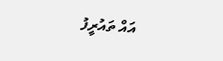އައް ތައުރީފު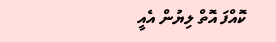ކޮއްފަ އޮތް ލިޔުން އެއީ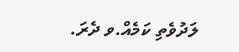ލަދުވެތި ކަމެއް.ވ ދެރަ.